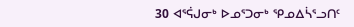30 ᐊᕐᕌᒍᓂᒃ ᐅᓄᕐᑐᓂᒃ ᕿᓄᐃᓵᕐᓗᑎᑦ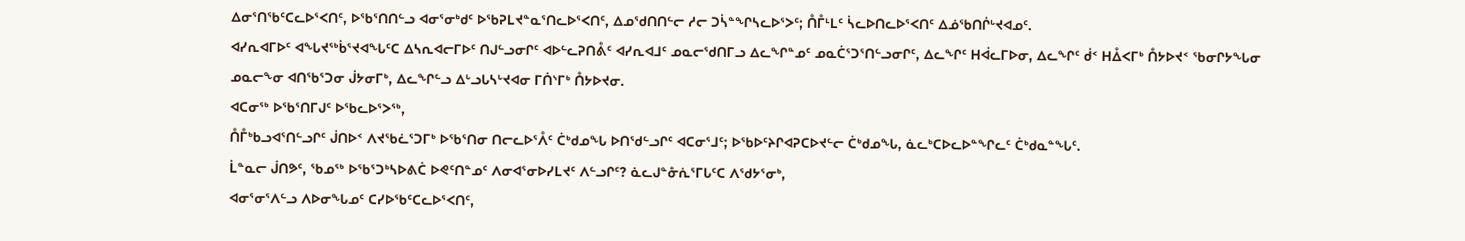ᐃᓂᕐᑎᖃᑦᑕᓚᐅᕐᐸᑎᑦ, ᐅᖃᕐᑎᑎᓪᓗ ᐊᓂᕐᓂᒃᑯᑦ ᐅᖃᕈᒪᔪᓐᓇᕐᑎᓚᐅᕐᐸᑎᑦ, ᐃᓄᖁᑎᑎᓪᓕ ᓱᓕ ᑐᓵᓐᖏᓴᓚᐅᕐᐳᑦ; ᑍᒤᒻᒪᑦ ᓵᓚᐅᑎᓚᐅᕐᐸᑎᑦ ᐃᓅᖃᑎᒌᒡᔪᐊᓄᑦ.
ᐊᓯᕆᐊᒥᐅᑦ ᐊᖓᔪᖅᑳᕐᔪᐊᖓᑦᑕ ᐃᓴᕆᐊᓕᒥᐅᑦ ᑎᒍᓪᓗᓂᒋᑦ ᐊᐅᓪᓚᕈᑎᕔᑦ ᐊᓯᕆᐊᒧᑦ ᓄᓇᓕᖁᑎᒥᓗ ᐃᓚᖏᓐᓄᑦ ᓄᓇᑖᕐᑐᕐᑎᓪᓗᓂᒋᑦ, ᐃᓚᖏᑦ ᕼᐋᓚᒥᐅᓂ, ᐃᓚᖏᑦ ᑰᑉ ᕼᐂᐸᒥᒃ ᑍᔭᐅᔪᑉ ᖃᓂᒋᔭᖓᓂ ᓄᓇᓕᖕᓂ ᐊᑎᖃᕐᑐᓂ ᒎᔭᓂᒥᒃ, ᐃᓚᖏᓪᓗ ᐃᒡᓗᒐᓴᒡᔪᐊᓂ ᒥᑏᔅᒥᒃ ᑍᔭᐅᔪᓂ.
ᐊᑕᓂᖅ ᐅᖃᕐᑎᒥᒍᑦ ᐅᖃᓚᐅᕐᐳᖅ,
ᑍᒤᒃᑲᓗᐊᕐᑎᓪᓗᒋᑦ ᒎᑎᐅᑉ ᐱᔪᖃᓛᕐᑐᒥᒃ ᐅᖃᕐᑎᓂ ᑎᓕᓚᐅᕐᐰᑦ ᑖᒃᑯᓄᖓ ᐅᑎᖁᓪᓗᒋᑦ ᐊᑕᓂᕐᒧᑦ; ᐅᖃᐅᑦᔨᒋᐊᕈᑕᐅᔪᓪᓕ ᑖᒃᑯᓄᖓ, ᓈᓚᒃᑕᐅᓚᐅᓐᖏᓚᑦ ᑖᒃᑯᓇᓐᖓᑦ.
ᒫᓐᓇᓕ ᒎᑎᕗᑦ, ᖃᓄᖅ ᐅᖃᕐᑐᒃᓴᐅᕕᑖ ᐅᕙᑦᑎᓐᓄᑦ ᐱᓂᐊᕐᓂᐅᓯᒪᔪᑦ ᐱᓪᓗᒋᑦ? ᓈᓚᒍᓐᓁᕇᕐᒥᒐᑦᑕ ᐱᖁᔭᕐᓂᒃ,
ᐊᓂᕐᓂᕐᐱᓪᓗ ᐱᐅᓂᖓᓄᑦ ᑕᓯᐅᖃᑦᑕᓚᐅᕐᐸᑎᑦ,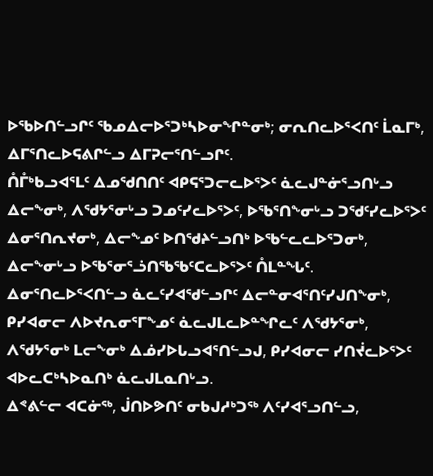ᐅᖃᐅᑎᓪᓗᒋᑦ ᖃᓄᐃᓕᐅᕐᑐᒃᓴᐅᓂᖏᓐᓂᒃ; ᓂᕆᑎᓚᐅᕐᐸᑎᑦ ᒫᓇᒥᒃ, ᐃᒥᕐᑎᓚᐅᕋᕕᒋᓪᓗ ᐃᒥᕈᓕᕐᑎᓪᓗᒋᑦ.
ᑍᒤᒃᑲᓗᐊᕐᒪᑦ ᐃᓄᖁᑎᑎᑦ ᐊᑭᕋᕐᑐᓕᓚᐅᕐᐳᑦ ᓈᓚᒍᓐᓃᕐᓗᑎᒡᓗ ᐃᓕᖕᓂᒃ, ᐱᖁᔭᕐᓂᒡᓗ ᑐᓄᑦᓯᓚᐅᕐᐳᑦ, ᐅᖃᕐᑎᖕᓂᒡᓗ ᑐᖁᑦᓯᓚᐅᕐᐳᑦ ᐃᓂᕐᑎᕆᔪᓂᒃ, ᐃᓕᖕᓄᑦ ᐅᑎᖁᔨᓪᓗᑎᒃ ᐅᖃᓪᓚᓚᐅᕐᑐᓂᒃ, ᐃᓕᖕᓂᒡᓗ ᐅᖃᕐᓂᕐᓘᑎᖃᖃᑦᑕᓚᐅᕐᐳᑦ ᑍᒪᓐᖓᑦ.
ᐃᓂᕐᑎᓚᐅᕐᐸᑎᓪᓗ ᓈᓚᑦᓯᐊᖁᓪᓗᒋᑦ ᐃᓕᓐᓂᐊᕐᑎᑦᓯᒍᑎᖕᓂᒃ, ᑭᓯᐊᓂᓕ ᐱᐅᔪᕆᓂᕐᒥᖕᓄᑦ ᓈᓚᒍᒪᓚᐅᓐᖏᓚᑦ ᐱᖁᔭᕐᓂᒃ, ᐱᖁᔭᕐᓂᒃ ᒪᓕᖕᓂᒃ ᐃᓅᓯᐅᒐᓗᐊᕐᑎᓪᓗᒍ, ᑭᓯᐊᓂᓕ ᓯᑎᔫᓚᐅᕐᐳᑦ ᐊᐅᓚᑕᒃᓴᐅᓇᑎᒃ ᓈᓚᒍᒪᓇᑎᒡᓗ.
ᐃᕝᕕᓪᓕ ᐊᑕᓃᖅ, ᒎᑎᐅᕗᑎᑦ ᓂᑲᒍᓱᒃᑐᖅ ᐱᑦᓯᐊᕐᓗᑎᓪᓗ,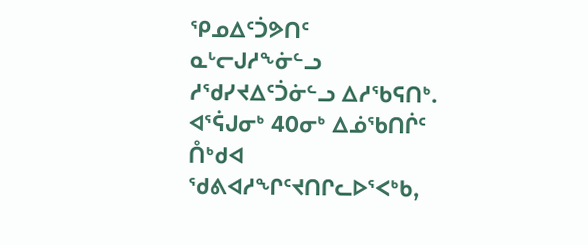ᕿᓄᐃᑦᑑᕗᑎᑦ ᓇᒡᓕᒍᓱᖕᓃᓪᓗ ᓱᖁᓯᔪᐃᑦᑑᓃᓪᓗ ᐃᓱᖃᕋᑎᒃ.
ᐊᕐᕌᒍᓂᒃ 40ᓂᒃ ᐃᓅᖃᑎᒌᑦ ᑍᒃᑯᐊ ᖁᕕᐊᓱᖏᑦᔪᑎᒋᓚᐅᕐᐸᒃᑲ,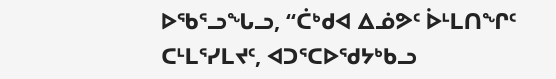ᐅᖃᕐᓗᖓᓗ, “ᑖᒃᑯᐊ ᐃᓅᕗᑦ ᐆᒻᒪᑎᖏᑦ ᑕᒻᒪᕐᓯᒪᔪᑦ, ᐊᑐᕐᑕᐅᖁᔭᒃᑲᓗ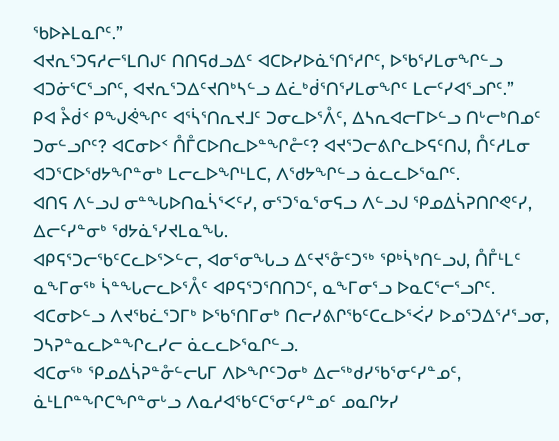ᖃᐅᔨᒪᓇᒋᑦ.”
ᐊᔪᕆᕐᑐᕋᓱᓕᕐᒪᑎᒍᑦ ᑎᑎᕋᑯᓗᐃᑦ ᐊᑕᐅᓯᐅᓈᕐᑎᕐᓱᒋᑦ, ᐅᖃᕐᓯᒪᓂᖏᓪᓗ ᐊᑐᓃᕐᑕᕐᓗᒋᑦ, ᐊᔪᕆᕐᑐᐃᑦᔪᑎᒃᓴᓪᓗ ᐃᓛᒃᑰᕐᑎᕐᓯᒪᓂᖏᑦ ᒪᓕᑦᓯᐊᕐᓗᒋᑦ.”
ᑭᐊ ᔧᑰᑉ ᑭᖑᕚᖏᑦ ᐊᕐᓵᕐᑎᕆᔪᒧᑦ ᑐᓂᓚᐅᕐᐰᑦ, ᐃᓴᕆᐊᓕᒥᐅᓪᓗ ᑎᒡᓕᒃᑎᓄᑦ ᑐᓂᓪᓗᒋᑦ? ᐊᑕᓂᐅᑉ ᑍᒤᑕᐅᑎᓚᐅᓐᖏᓔᑦ? ᐊᔪᕐᑐᓕᕕᒋᓚᐅᕋᑦᑎᒍ, ᑍᑦᓱᒪᓂ ᐊᑐᕐᑕᐅᖁᔭᖏᓐᓂᒃ ᒪᓕᓚᐅᖏᒻᒪᑕ, ᐱᖁᔭᖏᓪᓗ ᓈᓚᓚᐅᕐᓇᒋᑦ.
ᐊᑎᕋ ᐱᓪᓗᒍ ᓂᓐᖓᐅᑎᓇᓵᕐᐸᑦᓯ, ᓂᕐᑐᕐᓇᕐᓂᕋᓗ ᐱᓪᓗᒍ ᕿᓄᐃᓵᕈᑎᒋᕙᑦᓯ, ᐃᓕᑦᓯᓐᓂᒃ ᖁᔭᓈᕐᓯᔪᒪᓇᖓ.
ᐊᑭᕋᕐᑐᓕᖃᑦᑕᓚᐅᕐᐳᓪᓕ, ᐊᓂᕐᓂᖓᓗ ᐃᑦᔪᕐᓁᑦᑐᖅ ᕿᒃᓵᒃᑎᓪᓗᒍ, ᑍᒤᒻᒪᑦ ᓇᖕᒥᓂᖅ ᓵᓐᖓᓕᓚᐅᕐᐰᑦ ᐊᑭᕋᕐᑐᕐᑎᑎᑐᑦ, ᓇᖕᒥᓂᕐᓗ ᐅᓇᑕᕐᓕᕐᓗᒋᑦ.
ᐊᑕᓂᐅᓪᓗ ᐱᔪᖃᓛᕐᑐᒥᒃ ᐅᖃᕐᑎᒥᓂᒃ ᑎᓕᓯᕕᒋᖃᑦᑕᓚᐅᕐᐹᓯ ᐅᓄᕐᑐᐃᕐᓱᕐᓗᓂ, ᑐᓴᕈᓐᓇᓚᐅᓐᖏᓚᓯᓕ ᓈᓚᓚᐅᕐᓇᒋᓪᓗ.
ᐊᑕᓂᖅ ᕿᓄᐃᓵᕈᓐᓁᓪᓕᒐᒥ ᐱᐅᖏᑦᑐᓂᒃ ᐃᓕᖅᑯᓯᖃᕐᓂᑦᓯᓐᓄᑦ, ᓈᒻᒪᒋᓐᖏᑕᖏᓐᓂᒡᓗ ᐱᓇᓱᐊᖃᑦᑕᕐᓂᑦᓯᓐᓄᑦ ᓄᓇᒋᔭᓯ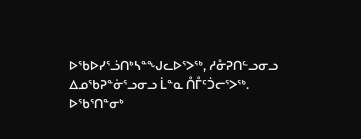ᐅᖃᐅᓯᕐᓘᑎᒃᓴᓐᖑᓚᐅᕐᐳᖅ, ᓱᓁᕈᑎᓪᓗᓂᓗ ᐃᓄᖃᕈᓐᓃᕐᓗᓂᓗ ᒫᓐᓇ ᑍᒤᑦᑑᓕᕐᐳᖅ.
ᐅᖃᕐᑎᓐᓂᒃ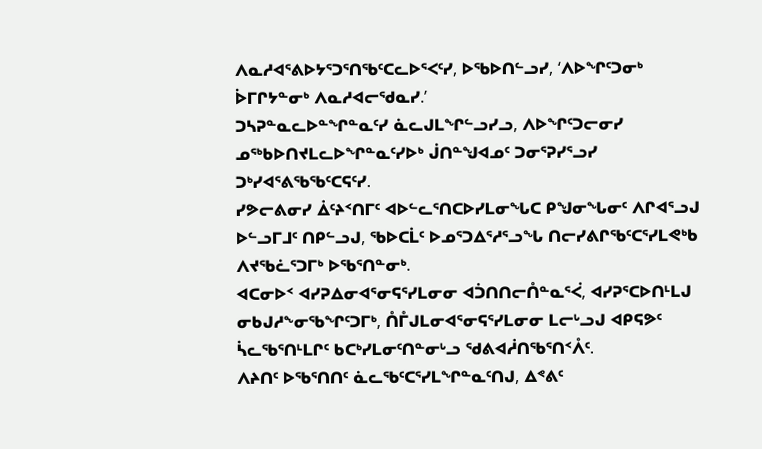ᐱᓇᓱᐊᕐᕕᐅᔭᕐᑐᕐᑎᖃᑦᑕᓚᐅᕐᐸᑦᓯ, ᐅᖃᐅᑎᓪᓗᓯ, ‘ᐱᐅᖏᑦᑐᓂᒃ ᐆᒥᒋᔭᓐᓂᒃ ᐱᓇᓱᐊᓕᖁᓇᓯ.’
ᑐᓴᕈᓐᓇᓚᐅᓐᖏᓐᓇᑦᓯ ᓈᓚᒍᒪᖏᓪᓗᓯᓗ, ᐱᐅᖏᑦᑐᓕᓂᓯ ᓄᖅᑲᐅᑎᔪᒪᓚᐅᖏᓐᓇᑦᓯᐅᒃ ᒎᑎᓐᖑᐊᓄᑦ ᑐᓂᕐᕈᓯᕐᓗᓯ ᑐᒃᓯᐊᕐᕕᖃᖃᑦᑕᕋᑦᓯ.
ᓯᕗᓕᕕᓂᓯ ᐄᑦᔨᑉᑎᒥᑦ ᐊᐅᓪᓚᕐᑎᑕᐅᓯᒪᓂᖓᑕ ᑭᖑᓂᖓᓂᑦ ᐱᒋᐊᕐᓗᒍ ᐅᓪᓗᒥᒧᑦ ᑎᑭᓪᓗᒍ, ᖃᐅᑕᒫᑦ ᐅᓄᕐᑐᐃᕐᓱᕐᓗᖓ ᑎᓕᓯᕕᒋᖃᑦᑕᕐᓯᒪᕙᒃᑲ ᐱᔪᖃᓛᕐᑐᒥᒃ ᐅᖃᕐᑎᓐᓂᒃ.
ᐊᑕᓂᐅᑉ ᐊᓯᕈᐃᓂᐊᕐᓂᕋᕐᓯᒪᓂᓂ ᐊᑑᑎᑎᓕᑍᓐᓇᕐᐹ, ᐊᓯᕈᕐᑕᐅᑎᒻᒪᒍ ᓂᑲᒍᓱᖕᓂᖃᖏᑦᑐᒥᒃ, ᑍᒤᒍᒪᓂᐊᕐᓂᕋᕐᓯᒪᓂᓂ ᒪᓕᒡᓗᒍ ᐊᑭᕋᕗᑦ ᓵᓚᖃᕐᑎᒻᒪᒋᑦ ᑲᑕᒃᓯᒪᓂᑦᑎᓐᓂᒡᓗ ᖁᕕᐊᓲᑎᖃᕐᑎᑉᐰᑦ.
ᐱᔨᑎᑦ ᐅᖃᕐᑎᑎᑦ ᓈᓚᖃᑦᑕᕐᓯᒪᖏᓐᓇᑦᑎᒍ, ᐃᕝᕕᑦ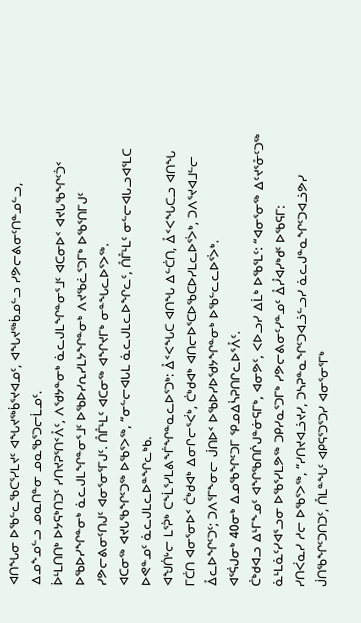ᐊᑎᖓᓂ ᐅᖃᓪᓚᖃᑕᕐᓯᒪᔪᑦ ᐊᖓᔪᖅᑳᕐᔪᐊᓄᑦ, ᐊᖓᔪᖅᑳᓄᓪᓗ ᓯᕗᓕᕕᓂᑦᑎᓐᓄᓪᓗ, ᐃᓄᖕᓄᓪᓗ ᓄᓇᑎᓐᓂ ᓄᓇᖃᕐᑐᓕᒫᓄᑦ.
ᐆᒻᒪᑎᑎᒃ ᐅᔭᕋᒃᑎᑐᑦ ᓯᑎᔪᕈᕐᑎᑉᐰᑦ, ᐱᖁᔭᓐᓂᒃ ᓈᓚᒍᒪᖏᓐᓂᕐᒧᑦ ᐊᑕᓂᐅᑉ ᐊᔪᒐᖃᖏᑦᑑᑉ ᐅᖃᐅᓯᖏᓐᓂᒃ ᓈᓚᒍᒪᖏᓐᓂᕐᒧᑦ ᐅᖃᐅᓯᕆᓯᒪᔭᖏᓐᓂᒃ ᐱᔪᖃᓛᕐᑐᒥᒃ ᐅᖃᕐᑎᒥᒍᑦ ᓯᕗᓕᕕᓂᑦᑎᒍᑦ ᐊᓂᕐᓂᕐᒥᒍᑦ. ᑍᒤᒻᒪᑦ ᐊᑕᓂᖅ ᐊᖏᔪᒥᒃ ᓂᓐᖓᓚᐅᕐᐳᖅ.
ᐊᑕᓂᖅ ᐊᔪᒐᖃᖏᑦᑐᖅ ᐅᖃᕐᐳᖅ, “ᓂᓪᓕᐊᒐᒪ ᓈᓚᒍᒪᓚᐅᖏᓚᑦ, ᑍᒤᒻᒪᑦ ᓂᓪᓕᐊᒐᓗᐊᕐᒪᑕ ᐅᕙᓐᓄᑦ ᓈᓚᒍᒪᓚᐅᓐᖏᓚᒃᑲ.
ᐊᖑᑏᒡᓕ ᒪᕐᕉᒃ ᑕᖕᒫᕐᓯᒪᕕᖕᒦᖏᓐᓇᓚᐅᕐᑐᒃ: ᐂᑉᐸᖓᑕ ᐊᑎᖓ ᐃᓪᑖᑎ, ᐂᑉᐸᖓᑕᓗ ᐊᑎᖓ ᒥᑖᑎ ᐊᓂᕐᓂᐅᑉ ᑖᒃᑯᐊᒃ ᐃᓂᒋᓕᕐᐹᒃ, ᑖᒃᑯᐊᒃ ᐊᑎᓕᐅᕐᑕᐅᖃᑕᐅᓯᒪᓚᐅᕐᐴᒃ, ᑐᐱᕐᔪᐊᒧᓪᓕ ᐂᓚᐅᖏᑦᑐᑦ; ᑐᐱᕐᒥᖕᓂᓕ ᒎᑎᐅᑉ ᐅᖃᐅᓯᐅᖁᔭᖏᓐᓂᒃ ᐅᖃᓪᓚᓚᐅᕐᐴᒃ.
ᐊᕐᕌᒍᓂᒃ 40ᓂᒃ ᐃᓄᖃᖏᑦᑐᒥ ᕿᓄᐃᓵᕈᑎᒋᓚᐅᕐᐰᑦ.
ᑖᒃᑯᐊᓗ ᐃᒻᒥᖕᓄᑦ ᐊᖏᖃᑎᒌᒍᓐᓃᕋᒥᒃ, ᐊᓂᕗᑦ, ᐸᐅᓗᓯ ᐃᒫᒃ ᐅᖃᕐᒪᑦ: “ᐊᓂᕐᓂᖅ ᐃᑦᔪᕐᓁᑦᑐᖅ ᓈᒻᒪᓈᑦᓯᐊᕐᓗᓂ ᐅᖃᕐᓯᒪᕗᖅ ᑐᑭᓯᓇᕐᑐᒥᒃ ᓯᕗᓕᕕᓂᑦᓯᓐᓄᑦ ᐂᓮᐊᓯᒃᑯᑦ ᐅᖃᕋᒥ:
ᓯᑎᐹᓇᓯ ᓱᓕ ᐅᖃᕐᐳᖅ, “ᓯᑎᔪᐊᓘᔪᓯ, ᑐᓴᕈᓐᓇᖏᑦᑐᐊᓘᓪᓗᓯ ᓈᓚᒍᓐᓇᖏᑦᑐᐊᓘᕗᓯ ᒎᑎᖃᖏᑦᑐᑎᑐᑦ, ᑍᒪᓐᖓᑦ ᐊᑭᕋᕐᑐᕐᑐᓯ ᐊᓂᕐᓂᕐᒥᒃ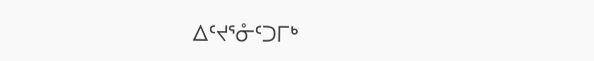ᐃᑦᔪᕐᓁᑦᑐᒥᒃ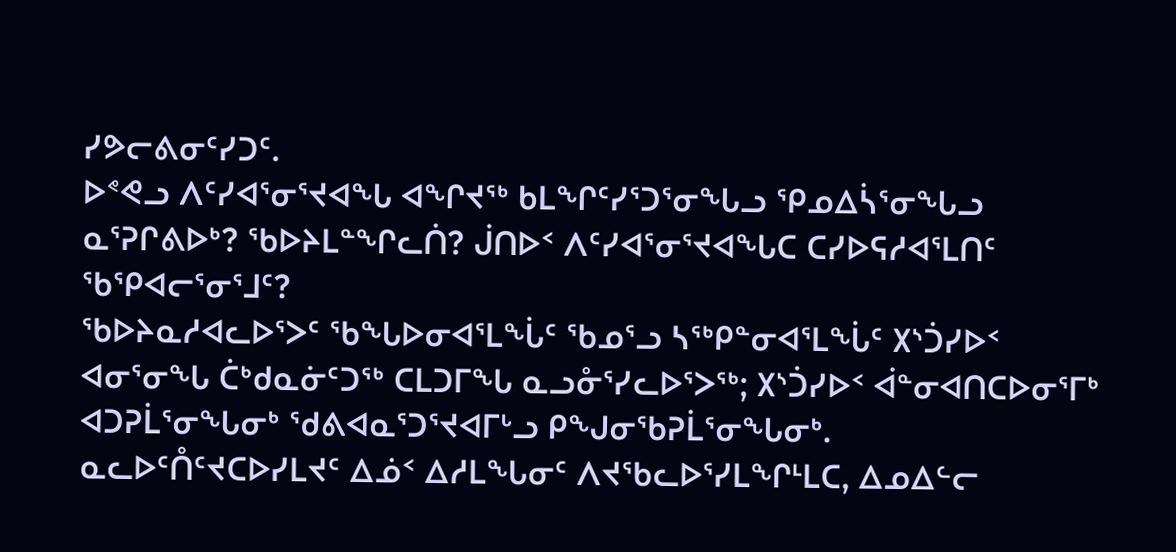ᓯᕗᓕᕕᓂᑦᓯᑐᑦ.
ᐅᕝᕙᓗ ᐱᑦᓯᐊᕐᓂᕐᔪᐊᖓ ᐊᖏᔪᖅ ᑲᒪᖏᑦᓯᕐᑐᕐᓂᖓᓗ ᕿᓄᐃᓵᕐᓂᖓᓗ ᓇᕐᕈᒋᕕᐅᒃ? ᖃᐅᔨᒪᓐᖏᓚᑏ? ᒎᑎᐅᑉ ᐱᑦᓯᐊᕐᓂᕐᔪᐊᖓᑕ ᑕᓯᐅᕋᓱᐊᕐᒪᑎᑦ ᖃᕿᐊᓕᕐᓂᕐᒧᑦ?
ᖃᐅᔨᓇᓱᐊᓚᐅᕐᐳᑦ ᖃᖓᐅᓂᐊᕐᒪᖔᑦ ᖃᓄᕐᓗ ᓴᖅᑭᓐᓂᐊᕐᒪᖔᑦ ᙭ᔅᑑᓯᐅᑉ ᐊᓂᕐᓂᖓ ᑖᒃᑯᓇᓃᑦᑐᖅ ᑕᒪᑐᒥᖓ ᓇᓗᓁᕐᓯᓚᐅᕐᐳᖅ; ᙭ᔅᑑᓯᐅᑉ ᐋᓐᓂᐊᑎᑕᐅᓂᕐᒥᒃ ᐊᑐᕈᒫᕐᓂᖓᓂᒃ ᖁᕕᐊᓇᕐᑐᕐᔪᐊᒥᒡᓗ ᑭᖑᓂᖃᕈᒫᕐᓂᖓᓂᒃ.
ᓇᓚᐅᑦᑍᑦᔪᑕᐅᓯᒪᔪᑦ ᐃᓅᑉ ᐃᓱᒪᖓᓂᑦ ᐱᔪᖃᓚᐅᕐᓯᒪᖏᒻᒪᑕ, ᐃᓄᐃᓪᓕ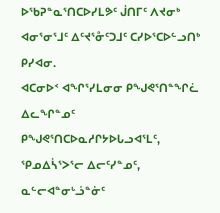ᐅᖃᕈᓐᓇᕐᑎᑕᐅᓯᒪᕗᑦ ᒎᑎᒥᑦ ᐱᔪᓂᒃ ᐊᓂᕐᓂᕐᒧᑦ ᐃᑦᔪᕐᓁᑦᑐᒧᑦ ᑕᓯᐅᕐᑕᐅᓪᓗᑎᒃ ᑭᓯᐊᓂ.
ᐊᑕᓂᐅᑉ ᐊᖏᕐᓯᒪᓂᓂ ᑭᖑᕙᕐᑎᓐᖏᓛ ᐃᓚᖏᓐᓄᑦ ᑭᖑᕙᕐᑎᑕᐅᓇᓱᒋᔭᐅᒐᓗᐊᕐᒪᑦ, ᕿᓄᐃᓵᕐᐳᕐᓕ ᐃᓕᑦᓯᓐᓄᑦ, ᓇᓪᓕᐊᓐᓂᒡᓘᓐᓃᑦ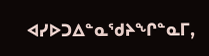ᐊᓯᐅᑐᐃᓐᓇᖁᔨᖏᓐᓇᒥ,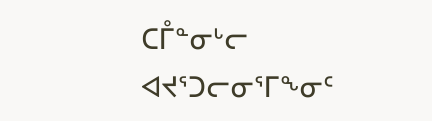ᑕᒤᓐᓂᒡᓕ ᐊᔪᕐᑐᓕᓂᕐᒥᖕᓂᑦ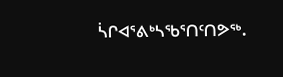ᓵᒋᐊᕐᕕᒃᓴᖃᕐᑎᑦᑎᕗᖅ.